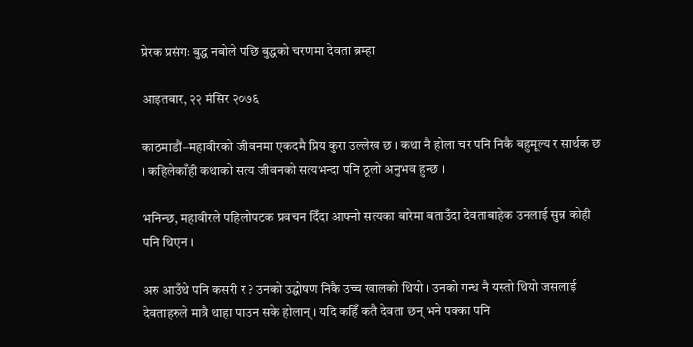प्रेरक प्रसंगः बुद्ध नबोले पछि बुद्धको चरणमा देवता ब्रम्हा

आइतबार, २२ मंसिर २०७६

काठमाडौं–महावीरको जीवनमा एकदमै प्रिय कुरा उल्लेख छ । कथा नै होला चर पनि निकै बहुमूल्य र सार्थक छ । कहिलेकाँही कथाको सत्य जीवनको सत्यभन्दा पनि ठूलो अनुभव हुन्छ ।

भनिन्छ, महावीरले पहिलोपटक प्रवचन दिँदा आफ्नो सत्यका बारेमा बताउँदा देवताबाहेक उनलाई सुन्न कोही पनि थिएन ।

अरु आउँथे पनि कसरी र ? उनको उद्घोषण निकै उच्च खालको थियो । उनको गन्ध नै यस्तो थियो जसलाई देवताहरुले मात्रै थाहा पाउन सके होलान् । यदि कहिँ कतै देवता छन् भने पक्का पनि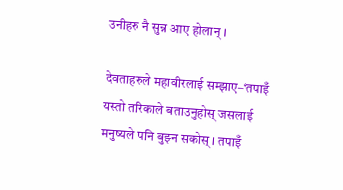उनीहरु नै सुन्न आए होलान् ।

देवताहरुले महावीरलाई सम्झाए–‘तपाइँ यस्तो तरिकाले बताउनुहोस् जसलाई मनुष्यले पनि बुझ्न सकोस् । तपाइँ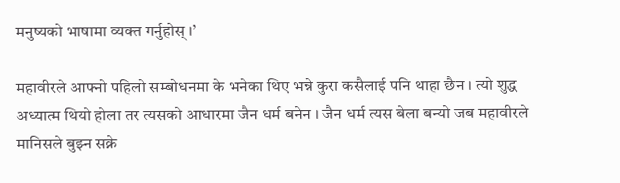मनुष्यको भाषामा व्यक्त गर्नुहोस् ।’

महावीरले आफ्नो पहिलो सम्बोधनमा के भनेका थिए भन्ने कुरा कसैलाई पनि थाहा छैन । त्यो शुद्ध अध्यात्म थियो होला तर त्यसको आधारमा जैन धर्म बनेन । जैन धर्म त्यस बेला बन्यो जब महावीरले मानिसले बुझ्न सक्ने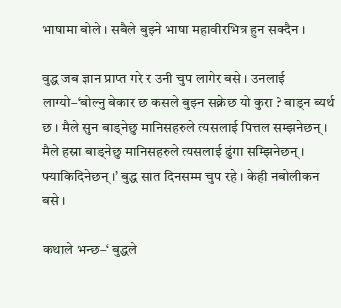भाषामा बोले । सबैले बुझ्ने भाषा महावीरभित्र हुन सक्दैन ।

वुद्ध जब ज्ञान प्राप्त गरे र उनी चुप लागेर बसे । उनलाई लाग्यो–‘बोल्नु बेकार छ कसले बुझ्न सक्नेछ यो कुरा ? बाड्न ब्यर्थ छ । मैले सुन बाड्नेछु मानिसहरुले त्यसलाई पित्तल सम्झनेछन् । मैले हस्रा बाड्नेछु मानिसहरुले त्यसलाई ढुंगा सम्झिनेछन् । फ्याकिदिनेछन् ।’ बुद्ध सात दिनसम्म चुप रहे । केही नबोलीकन बसे ।

कथाले भन्छ–‘ बुद्धले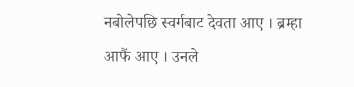नबोलेपछि स्वर्गबाट देवता आए । ब्रम्हा आफैं आए । उनले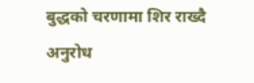बुद्धको चरणामा शिर राख्दै अनुरोध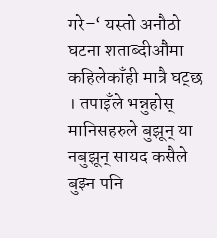गरे–‘ यस्तो अनौठो घटना शताब्दीऔंमा कहिलेकाँही मात्रै घट्छ । तपाइँले भन्नुहोस् मानिसहरुले बुझून् या नबुझून् सायद कसैले बुझ्न पनि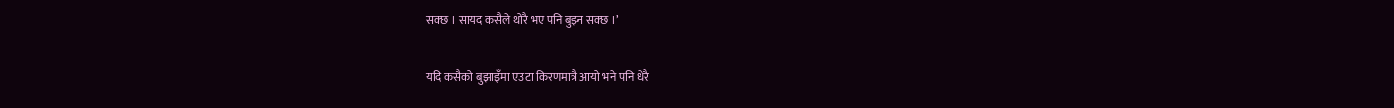सक्छ । सायद कसैले थोरै भए पनि बुझ्न सक्छ ।’

यदि कसैको बुझाइँमा एउटा किरणमात्रै आयो भने पनि धेरै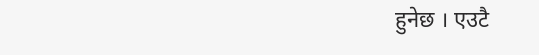हुनेछ । एउटै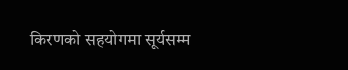किरणको सहयोगमा सूर्यसम्म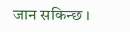जान सकिन्छ ।